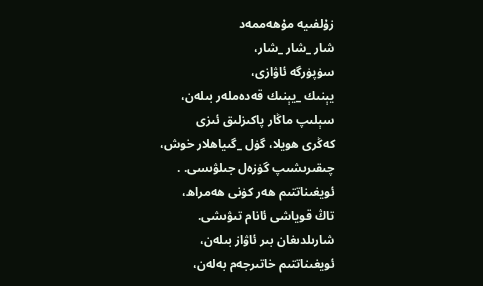زۇلفىيە مۇھەممەد
شار _شار _شار،
سۈپۈرگە ئاۋازى،
يېنىك _يېنىك قەدەملەر بىلەن،
سېلىپ ماڭار پاكىزلىق ئىزى
كەڭرى ھويلا، گۈل _گىياھلار خوش،
چىقىرىشىپ گۈزەل جىلۋىسى. .
ئويغىناتتىم ھەر كۈنى ھەمراھ،
تاڭ قوياشى ئانام تىۋىشى.
شارىلدىغان بىر ئاۋاز بىلەن،
ئويغىناتتىم خاتىرجەم بەلەن،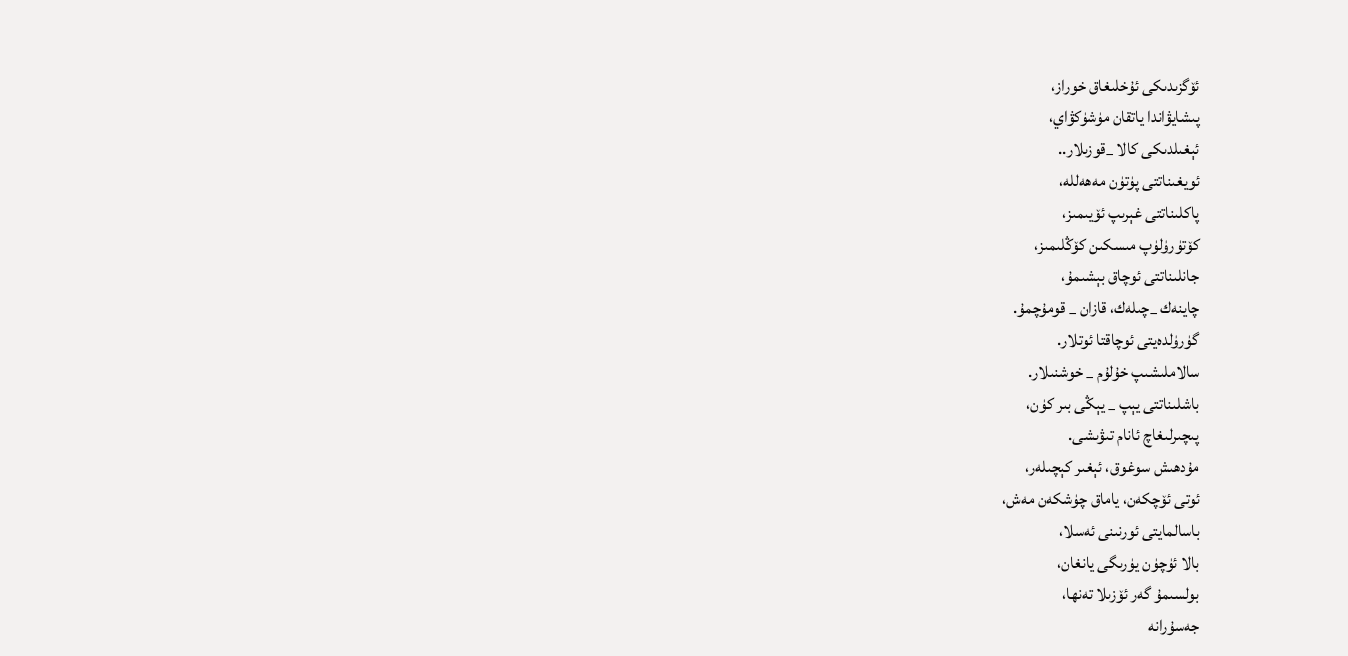ئۆگزىدىكى ئۇخلىغاق خوراز،
پىشايۋاندا ياتقان مۈشۈكۋاي،
ئېغىلدىكى كالا _قوزىلار..
ئويغىناتتى پۈتۈن مەھەللە،
پاكلىناتتى غېرىپ ئۆيىمىز،
كۆتۈرۈلۈپ مىسكىن كۆڭلىمىز،
جانلىناتتى ئوچاق بېشىمۇ،
چاينەك _چىلەك، قازان _ قومۇچمۇ.
گۈرۈلدەيتى ئوچاقتا ئوتلار.
سالاملىشىپ خۇلۇم _ خوشنىلار.
باشلىناتتى يېپ _ يېڭى بىر كۈن،
پىچىرلىغاچ ئانام تىۋىشى.
مۇدھىش سوغوق، ئېغىر كېچىلەر،
ئوتى ئۆچكەن، ياماق چۈشكەن مەش،
باسالمايتى ئورنىنى ئەسلا،
بالا ئۈچۈن يۈرىگى يانغان،
بولسىمۇ گەر ئۆزىلا تەنھا،
جەسۇرانە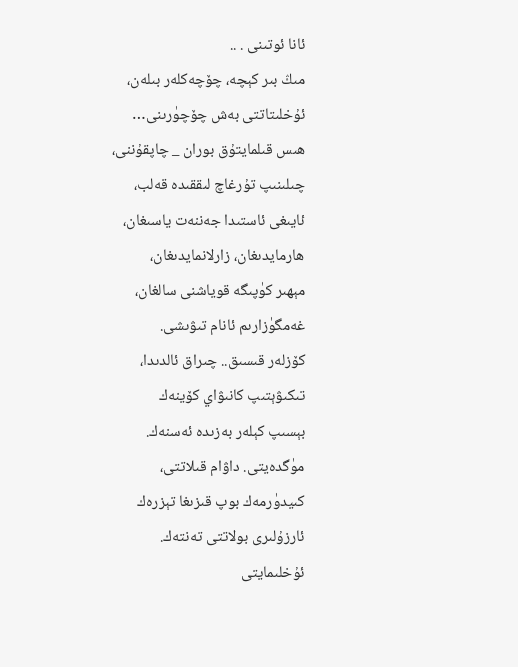ئانا ئوتىنى . ..
مىڭ بىر كېچە، چۆچەكلەر بىلەن،
ئۇخلىتاتتى بەش چۆچۈرىنى…
ھىس قىلمايتۇق بوران _ چاپقۇننى،
چىلىنىپ تۇرغاچ لىققىدە قەلب،
ئايىغى ئاستىدا جەننەت ياسىغان،
ھارمايدىغان، زارلانمايدىغان،
مېھىر كۈپىگە قوياشنى سالغان،
غەمگۈزارىم ئانام تىۋىشى.
كۆزلەر قىسىق.. چىراق ئالدىدا،
تىكىۋېتىپ كانىۋاي كۆينەك
بېسىپ كېلەر بەزىدە ئەسنەك.
مۈگدەيتى. داۋام قىلاتتى،
كىيدۈرمەك بوپ قىزىغا تېزرەك
ئارزۇلىرى بولاتتى تەنتەك.
ئۇخلىمايتى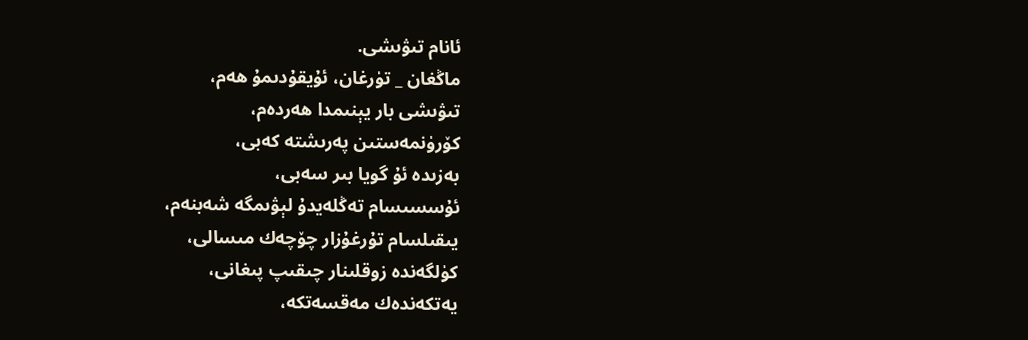ئانام تىۋىشى.
ماڭغان _ تۈرغان، ئۇيقۇدىمۇ ھەم،
تىۋىشى بار يېنىمدا ھەردەم،
كۆرۈنمەستىن پەرىشتە كەبى،
بەزىدە ئۇ گويا بىر سەبى،
ئۇسسىسام تەڭلەيدۇ لېۋىمگە شەبنەم،
يىقىلسام تۇرغۇزار چۆچەك مىسالى،
كۈلگەندە زوقلىنار چىقىپ پىغانى،
يەتكەندەك مەقسەتكە،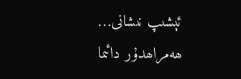ئېشىپ نىشانى…
ھەمراھدۇر دائىما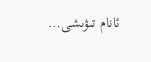ئانام تىۋىشى…